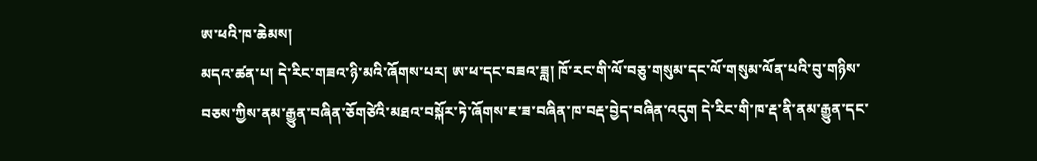ཨ་ཕའི་ཁ་ཆེམས།
མདའ་ཚན་པ། དེ་རིང་གཟའ་ཉི་མའི་ཞོགས་པར། ཨ་ཕ་དང་བཟའ་ཟླ། ཁོ་རང་གི་ལོ་བཅུ་གསུམ་དང་ལོ་གསུམ་ལོན་པའི་བུ་གཉིས་བཅས་ཀྱིས་ནམ་རྒྱུན་བཞིན་ཅོགཙེའི་མཐའ་བསྐོར་ཏེ་ཞོགས་ཇ་ཟ་བཞིན་ཁ་བརྡ་བྱེད་བཞིན་འདུག དེ་རིང་གི་ཁ་རྡ་ནི་ནམ་རྒྱུན་དང་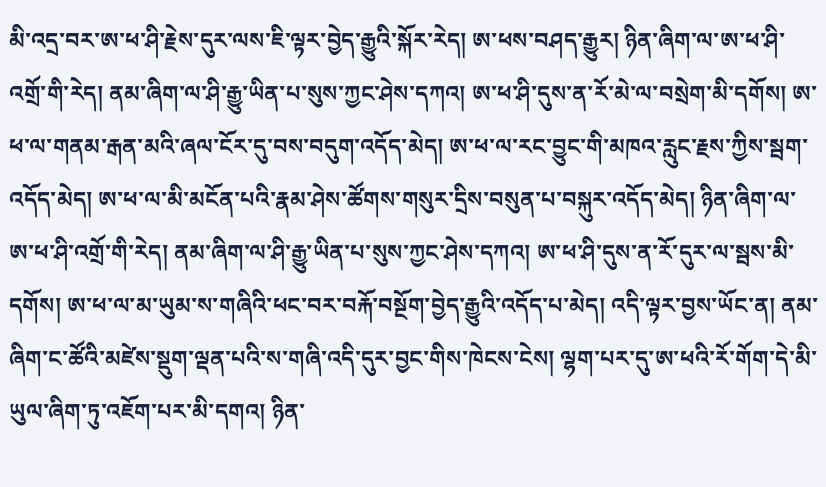མི་འདྲ་བར་ཨ་ཕ་ཤི་རྗེས་དུར་ལས་ཇི་ལྟར་བྱེད་རྒྱུའི་སྐོར་རེད། ཨ་ཕས་བཤད་རྒྱུར། ཉིན་ཞིག་ལ་ཨ་ཕ་ཤི་འགྲོ་གི་རེད། ནམ་ཞིག་ལ་ཤི་རྒྱུ་ཡིན་པ་སུས་ཀྱང་ཤེས་དཀའ། ཨ་ཕ་ཤི་དུས་ན་རོ་མེ་ལ་བསྲེག་མི་དགོས། ཨ་ཕ་ལ་གནམ་རྒན་མའི་ཞལ་ངོར་དུ་བས་བདུག་འདོད་མེད། ཨ་ཕ་ལ་རང་བྱུང་གི་མཁའ་རླུང་རྗས་ཀྱིས་སྦག་འདོད་མེད། ཨ་ཕ་ལ་མི་མངོན་པའི་རྣམ་ཤེས་ཚོགས་གསུར་དྲིས་བསུན་པ་བསྐུར་འདོད་མེད། ཉིན་ཞིག་ལ་ཨ་ཕ་ཤི་འགྲོ་གི་རེད། ནམ་ཞིག་ལ་ཤི་རྒྱུ་ཡིན་པ་སུས་ཀྱང་ཤེས་དཀའ། ཨ་ཕ་ཤི་དུས་ན་རོ་དུར་ལ་སྦས་མི་དགོས། ཨ་ཕ་ལ་མ་ཡུམ་ས་གཞིའི་ཕང་བར་བརྐོ་བསྔོག་བྱེད་རྒྱུའི་འདོད་པ་མེད། འདི་ལྟར་བྱས་ཡོང་ན། ནམ་ཞིག་ང་ཚོའི་མཛེས་སྡུག་ལྡན་པའི་ས་གཞི་འདི་དུར་བྱང་གིས་ཁེངས་ངེས། ལྷག་པར་དུ་ཨ་ཕའི་རོ་གོག་དེ་མི་ཡུལ་ཞིག་ཏུ་འཇོག་པར་མི་དགའ། ཉིན་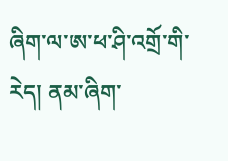ཞིག་ལ་ཨ་ཕ་ཤི་འགྲོ་གི་རེད། ནམ་ཞིག་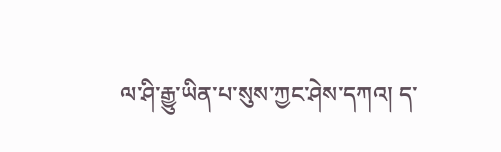ལ་ཤི་རྒྱུ་ཡིན་པ་སུས་ཀྱང་ཤེས་དཀའ། ད་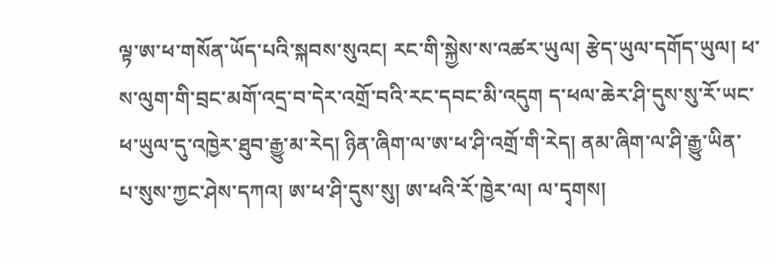ལྟ་ཨ་ཕ་གསོན་ཡོད་པའི་སྐབས་སུའང། རང་གི་སྐྱེས་ས་འཚར་ཡུལ། རྩེད་ཡུལ་དགོད་ཡུལ། ཕ་ས་ལུག་གི་བྲང་མགོ་འདྲ་བ་དེར་འགྲོ་བའི་རང་དབང་མི་འདུག ད་ཕལ་ཆེར་ཤི་དུས་སུ་རོ་ཡང་ཕ་ཡུལ་དུ་འཁྱེར་ཐུབ་རྒྱུ་མ་རེད། ཉིན་ཞིག་ལ་ཨ་ཕ་ཤི་འགྲོ་གི་རེད། ནམ་ཞིག་ལ་ཤི་རྒྱུ་ཡིན་པ་སུས་ཀྱང་ཤེས་དཀའ། ཨ་ཕ་ཤི་དུས་སུ། ཨ་ཕའི་རོ་ཁྱེར་ལ། ལ་དྭགས།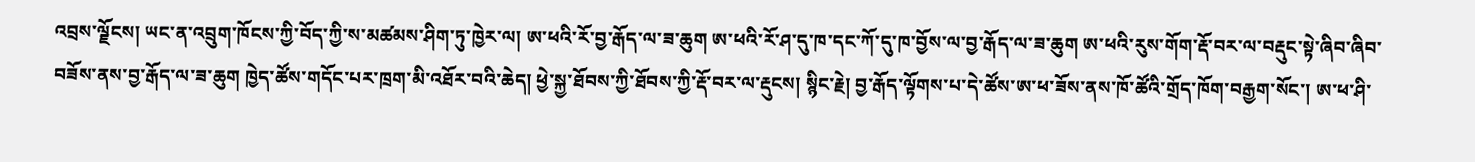འབྲས་ལྗོངས། ཡང་ན་འབྲུག་ཁོངས་ཀྱི་བོད་ཀྱི་ས་མཚམས་ཤིག་ཏུ་ཁྱེར་ལ། ཨ་ཕའི་རོ་བྱ་རྒོད་ལ་ཟ་ཆུག ཨ་ཕའི་རོ་ཤ་དུ་ཁ་དང་ཀོ་དུ་ཁ་བྱོས་ལ་བྱ་རྒོད་ལ་ཟ་ཆུག ཨ་ཕའི་རུས་གོག་རྡོ་བར་ལ་བརྡུང་སྟེ་ཞིབ་ཞིབ་བཟོས་ནས་བྱ་རྒོད་ལ་ཟ་ཆུག ཁྱེད་ཚོས་གདོང་པར་ཁྲག་མི་འཐོར་བའི་ཆེད། ཕྱེ་སྐྱ་ཐོབས་ཀྱི་ཐོབས་ཀྱི་རྡོ་བར་ལ་རྡུངས། སྙིང་རྗེ། བྱ་རྒོད་ལྟོགས་པ་དེ་ཚོས་ཨ་ཕ་ཟོས་ནས་ཁོ་ཚོའི་གྲོད་ཁོག་བརྒྱག་སོང་། ཨ་ཕ་ཤི་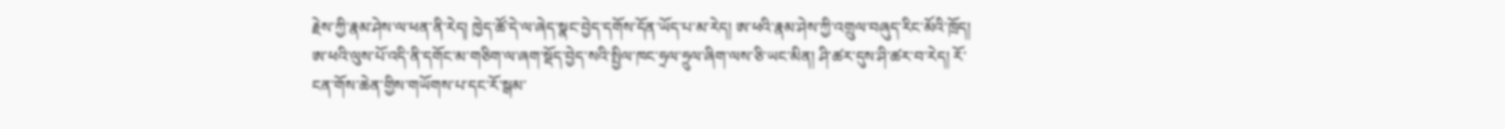རྗེས་ཀྱི་རྣམ་ཤེས་ལ་ཕན་ནི་རེད། ཁྱེད་ཚོ་དེ་ལ་ཞེད་སྣང་བྱེད་དགོས་དོན་ཡོད་པ་མ་རེད། ཨ་ཕའི་རྣམ་ཤེས་ཀྱི་འགྲུལ་བཞུད་རིང་མོའི་ཁྲོད། ཨ་ཕའི་ལུས་པོ་འདི་ནི་དགོང་མ་གཅིག་ལ་ཞག་སྡོད་བྱེད་སའི་སྤྱིལ་ཁང་ཧྲལ་ཧྲུལ་ཞིག་ལས་ཅི་ཡང་མིན། ཤི་ཚར་དུས་ཤི་ཚར་བ་རེད། རོ་ངན་གོས་ཆེན་གྱིས་གཡོགས་པ་དང་རོ་སྒམ་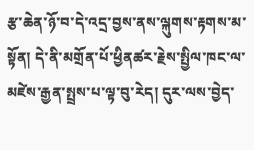རྩ་ཆེན་ཉོ་བ་དེ་འདྲ་བྱས་ནས་ལྐུགས་རྟགས་མ་སྟོན། དེ་ནི་མགྲོན་པོ་ཕྱིནཚར་རྗེས་སྤྱིལ་ཁང་ལ་མཛེས་རྒྱན་སྤྲས་པ་ལྟ་བུ་རེད། དུར་ལས་བྱེད་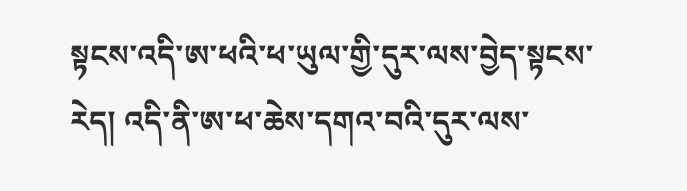སྟངས་འདི་ཨ་ཕའི་ཕ་ཡུལ་གྱི་དུར་ལས་བྱེད་སྟངས་རེད། འདི་ནི་ཨ་ཕ་ཆེས་དགའ་བའི་དུར་ལས་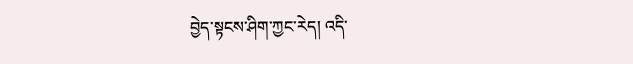བྱེད་སྟངས་ཤིག་ཀྱང་རེད། འདི་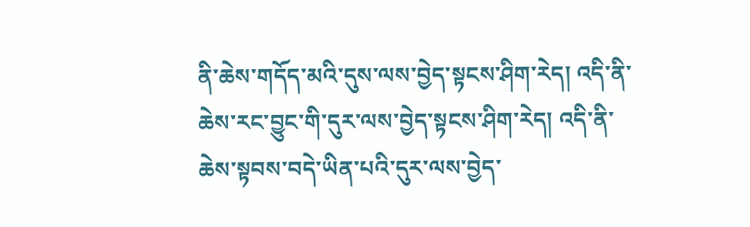ནི་ཆེས་གདོད་མའི་དུས་ལས་བྱེད་སྟངས་ཤིག་རེད། འདི་ནི་ཆེས་རང་བྱུང་གི་དུར་ལས་བྱེད་སྟངས་ཤིག་རེད། འདི་ནི་ཆེས་སྟབས་བདེ་ཡིན་པའི་དུར་ལས་བྱེད་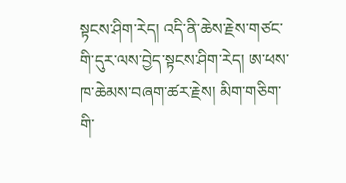སྟངས་ཤིག་རེད། འདི་ནི་ཆེས་རྗེས་གཙང་གི་དུར་ལས་བྱེད་སྟངས་ཤིག་རེད། ཨ་ཕས་ཁ་ཆེམས་བཞག་ཚར་རྗེས། མིག་གཅིག་གི་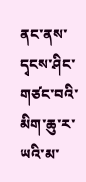ནང་ནས་དྭངས་ཤིང་གཙང་བའི་མིག་ཆུ་ར་ཡའི་མ་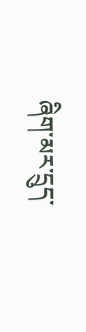ཞིག་མར་དྲུད་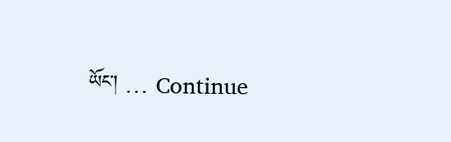ཡོང་། … Continue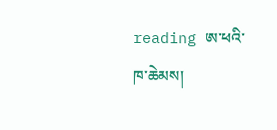reading ཨ་ཕའི་ཁ་ཆེམས།